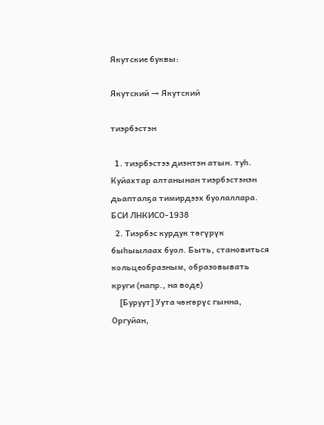Якутские буквы:

Якутский → Якутский

тиэрбэстэн

  1. тиэрбэстээ диэнтэн атын. туһ. Куйахтар алтанынан тиэрбэстэнэн дьапталҕа тимирдээх буолаллара. БСИ ЛНКИСО-1938
  2. Тиэрбэс курдук төгүрүк быһыылаах буол. Быть, становиться кольцеобразным, образовывать круги (напр., на воде)
    [Буруут] Уута чөҥөрүс гынна, Оргуйан,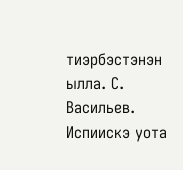тиэрбэстэнэн ылла. С. Васильев. Испиискэ уота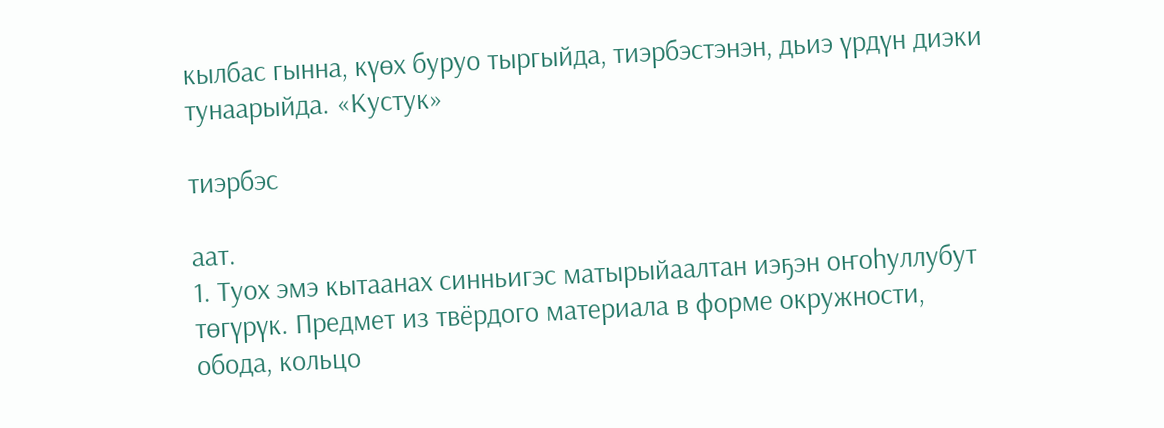кылбас гынна, күөх буруо тыргыйда, тиэрбэстэнэн, дьиэ үрдүн диэки тунаарыйда. «Кустук»

тиэрбэс

аат.
1. Туох эмэ кытаанах синньигэс матырыйаалтан иэҕэн оҥоһуллубут төгүрүк. Предмет из твёрдого материала в форме окружности, обода, кольцо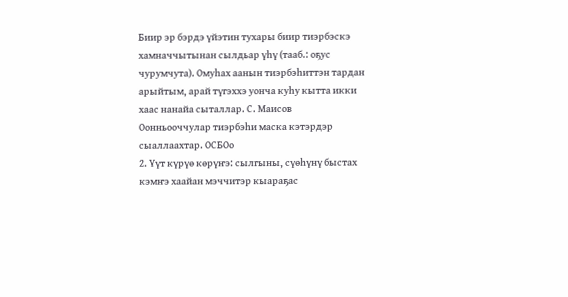Биир эр бэрдэ үйэтин тухары биир тиэрбэскэ хамначчытынан сылдьар үһү (тааб.: оҕус чурумчута). Омуһах аанын тиэрбэһиттэн тардан арыйтым, арай түгэххэ уонча куһу кытта икки хаас нанайа сыталлар. С. Маисов
Оонньооччулар тиэрбэһи маска кэтэрдэр сыаллаахтар. ОСБОо
2. Үүт күрүө көрүҥэ: сылгыны, сүөһүнү быстах кэмҥэ хаайан мэччитэр кыараҕас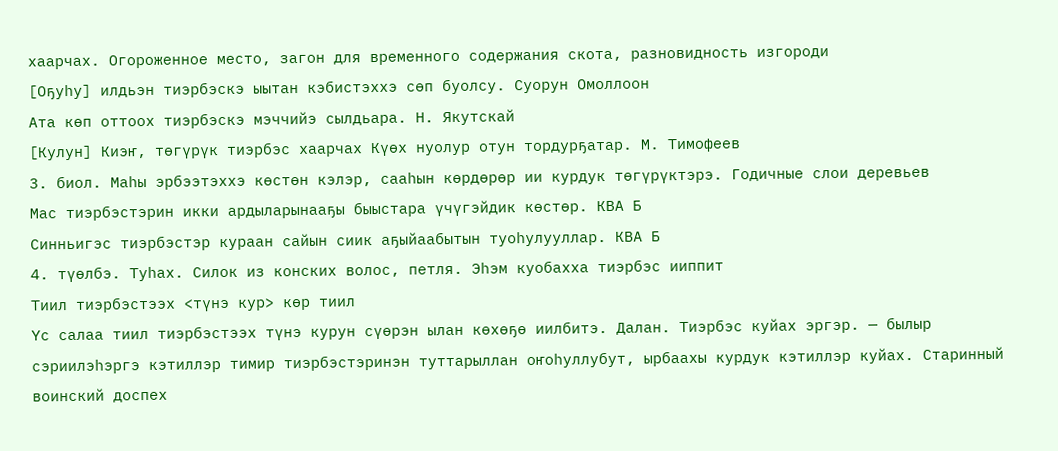хаарчах. Огороженное место, загон для временного содержания скота, разновидность изгороди
[Оҕуһу] илдьэн тиэрбэскэ ыытан кэбистэххэ сөп буолсу. Суорун Омоллоон
Ата көп оттоох тиэрбэскэ мэччийэ сылдьара. Н. Якутскай
[Кулун] Киэҥ, төгүрүк тиэрбэс хаарчах Күөх нуолур отун тордурҕатар. М. Тимофеев
3. биол. Маһы эрбээтэххэ көстөн кэлэр, сааһын көрдөрөр ии курдук төгүрүктэрэ. Годичные слои деревьев
Мас тиэрбэстэрин икки ардыларынааҕы быыстара үчүгэйдик көстөр. КВА Б
Синньигэс тиэрбэстэр кураан сайын сиик аҕыйаабытын туоһулууллар. КВА Б
4. түөлбэ. Туһах. Силок из конских волос, петля. Эһэм куобахха тиэрбэс ииппит
Тиил тиэрбэстээх <түнэ кур> көр тиил
Үс салаа тиил тиэрбэстээх түнэ курун сүөрэн ылан көхөҕө иилбитэ. Далан. Тиэрбэс куйах эргэр. — былыр сэриилэһэргэ кэтиллэр тимир тиэрбэстэринэн туттарыллан оҥоһуллубут, ырбаахы курдук кэтиллэр куйах. Старинный воинский доспех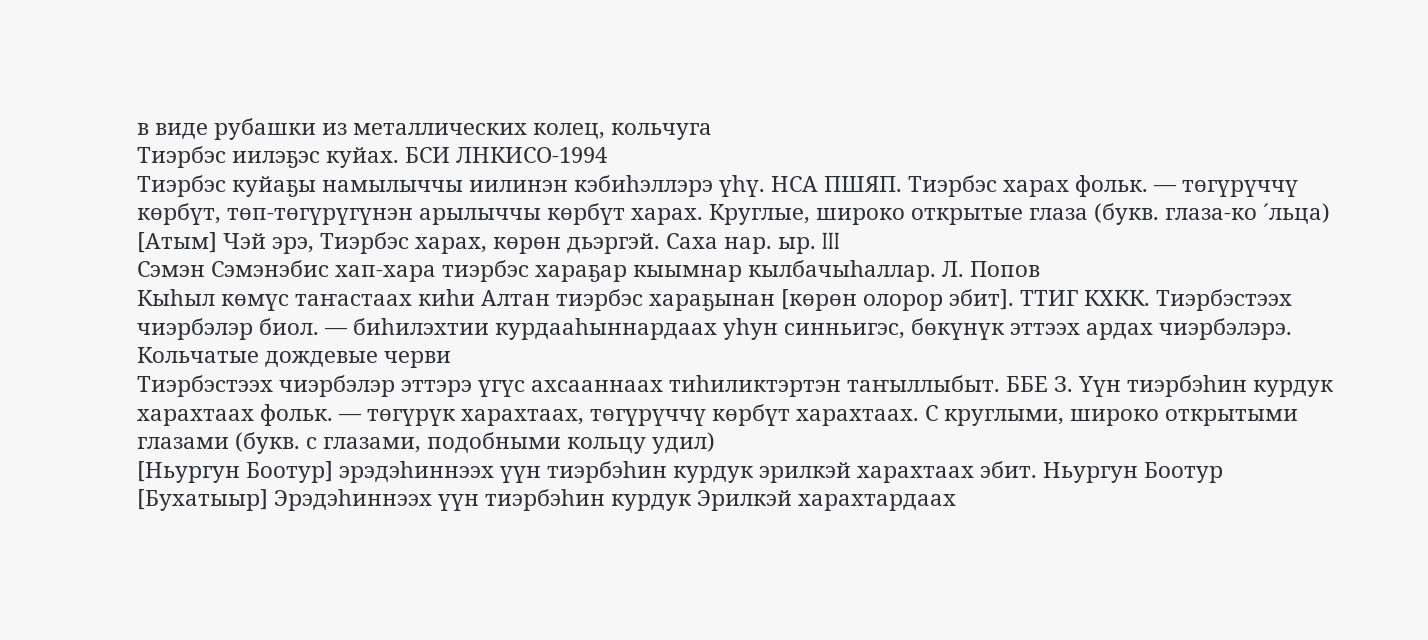в виде рубашки из металлических колец, кольчуга
Тиэрбэс иилэҕэс куйах. БСИ ЛНКИСО-1994
Тиэрбэс куйаҕы намылыччы иилинэн кэбиһэллэрэ үһү. НСА ПШЯП. Тиэрбэс харах фольк. — төгүрүччү көрбүт, төп-төгүрүгүнэн арылыччы көрбүт харах. Круглые, широко открытые глаза (букв. глаза-ко ´льца)
[Атым] Чэй эрэ, Тиэрбэс харах, көрөн дьэргэй. Саха нар. ыр. III
Сэмэн Сэмэнэбис хап-хара тиэрбэс хараҕар кыымнар кылбачыһаллар. Л. Попов
Кыһыл көмүс таҥастаах киһи Алтан тиэрбэс хараҕынан [көрөн олорор эбит]. ТТИГ КХКК. Тиэрбэстээх чиэрбэлэр биол. — биһилэхтии курдааһыннардаах уһун синньигэс, бөкүнүк эттээх ардах чиэрбэлэрэ. Кольчатые дождевые черви
Тиэрбэстээх чиэрбэлэр эттэрэ үгүс ахсааннаах тиһиликтэртэн таҥыллыбыт. ББЕ З. Үүн тиэрбэһин курдук харахтаах фольк. — төгүрүк харахтаах, төгүрүччү көрбүт харахтаах. С круглыми, широко открытыми глазами (букв. с глазами, подобными кольцу удил)
[Ньургун Боотур] эрэдэһиннээх үүн тиэрбэһин курдук эрилкэй харахтаах эбит. Ньургун Боотур
[Бухатыыр] Эрэдэһиннээх үүн тиэрбэһин курдук Эрилкэй харахтардаах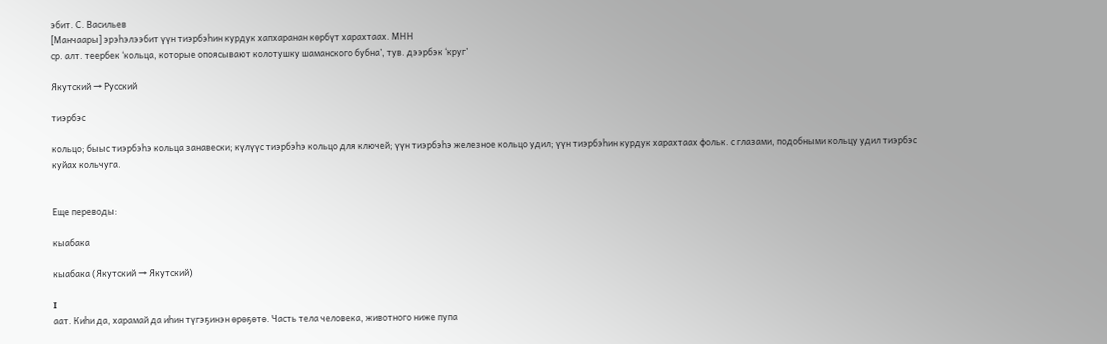эбит. С. Васильев
[Манчаары] эрэһэлээбит үүн тиэрбэһин курдук хапхаранан көрбүт харахтаах. МНН
ср. алт. теербек ‘кольца, которые опоясывают колотушку шаманского бубна’, тув. дээрбэк ‘круг’

Якутский → Русский

тиэрбэс

кольцо; быыс тиэрбэһэ кольца занавески; күлүүс тиэрбэһэ кольцо для ключей; үүн тиэрбэһэ железное кольцо удил; үүн тиэрбэһин курдук харахтаах фольк. с глазами, подобными кольцу удил тиэрбэс куйах кольчуга.


Еще переводы:

кыабака

кыабака (Якутский → Якутский)

I
аат. Киһи да, харамай да иһин түгэҕинэн өрөҕөтө. Часть тела человека, животного ниже пупа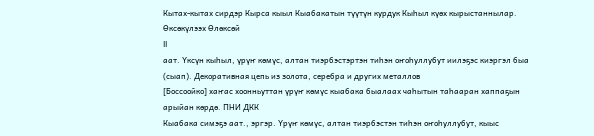Кытах-кытах сирдэр Кырса кыыл Кыабакатын түүтүн курдук Кыһыл күөх кырыстаннылар. Өксөкүлээх Өлөксөй
II
аат. Үксүн кыһыл, үрүҥ көмүс, алтан тиэрбэстэртэн тиһэн оҥоһуллубут иилэҕэс киэргэл быа (сыап). Декоративная цепь из золота, серебра и других металлов
[Боссоойко] хаҥас хоонньуттан үрүҥ көмүс кыабака быалаах чаһытын таһааран хаппаҕын арыйан көрдө. ПНИ ДКК
Кыабака симэҕэ аат., эргэр. Үрүҥ көмүс, алтан тиэрбэстэн тиһэн оҥоһуллубут, кыыс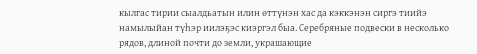кылгас тирии сыалдьатын илин өттүнэн хас да кэккэнэн сиргэ тиийэ намылыйан түһэр иилэҕэс киэргэл быа. Серебряные подвески в несколько рядов, длиной почти до земли, украшающие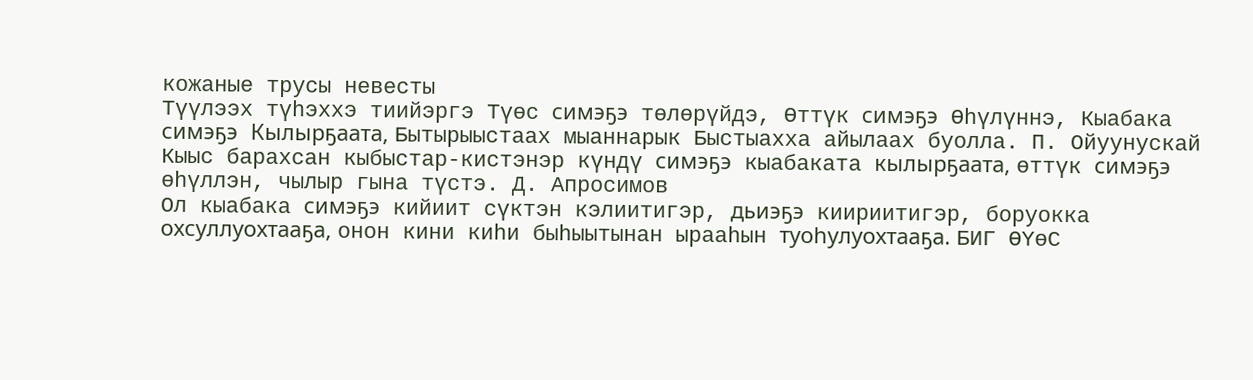кожаные трусы невесты
Түүлээх түһэххэ тиийэргэ Түөс симэҕэ төлөрүйдэ, Өттүк симэҕэ Өһүлүннэ, Кыабака симэҕэ Кылырҕаата, Бытырыыстаах мыаннарык Быстыахха айылаах буолла. П. Ойуунускай
Кыыс барахсан кыбыстар-кистэнэр күндү симэҕэ кыабаката кылырҕаата, өттүк симэҕэ өһүллэн, чылыр гына түстэ. Д. Апросимов
Ол кыабака симэҕэ кийиит сүктэн кэлиитигэр, дьиэҕэ киириитигэр, боруокка охсуллуохтааҕа, онон кини киһи быһыытынан ырааһын туоһулуохтааҕа. БИГ ӨҮөС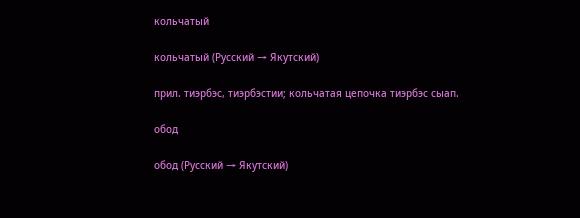кольчатый

кольчатый (Русский → Якутский)

прил. тиэрбэс, тиэрбэстии; кольчатая цепочка тиэрбэс сыап.

обод

обод (Русский → Якутский)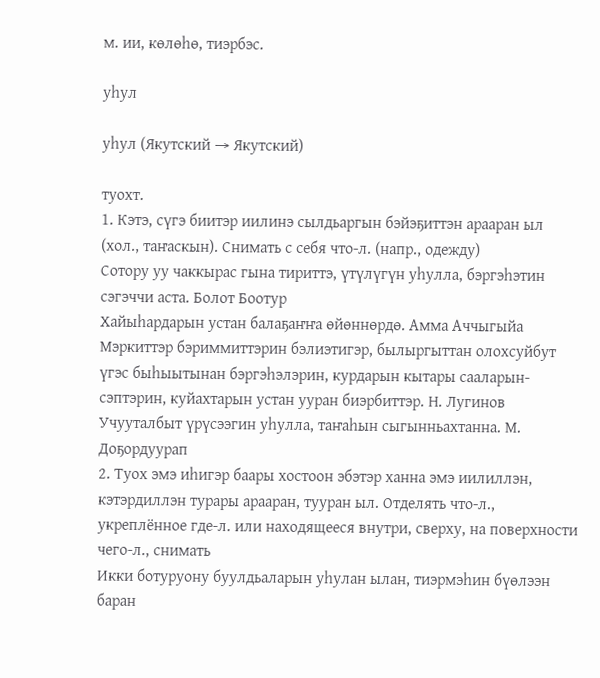м. ии, көлөһө, тиэрбэс.

уһул

уһул (Якутский → Якутский)

туохт.
1. Кэтэ, сүгэ биитэр иилинэ сылдьаргын бэйэҕиттэн арааран ыл (хол., таҥаскын). Снимать с себя что-л. (напр., одежду)
Сотору уу чаккырас гына тириттэ, үтүлүгүн уһулла, бэргэһэтин сэгэччи аста. Болот Боотур
Хайыһардарын устан балаҕаҥҥа өйөннөрдө. Амма Аччыгыйа
Мэркиттэр бэриммиттэрин бэлиэтигэр, былыргыттан олохсуйбут үгэс быһыытынан бэргэһэлэрин, курдарын кытары сааларын-сэптэрин, куйахтарын устан ууран биэрбиттэр. Н. Лугинов
Учууталбыт үрүсээгин уһулла, таҥаһын сыгынньахтанна. М. Доҕордуурап
2. Туох эмэ иһигэр баары хостоон эбэтэр ханна эмэ иилиллэн, кэтэрдиллэн турары арааран, тууран ыл. Отделять что-л., укреплённое где-л. или находящееся внутри, сверху, на поверхности чего-л., снимать
Икки ботуруону буулдьаларын уһулан ылан, тиэрмэһин бүөлээн баран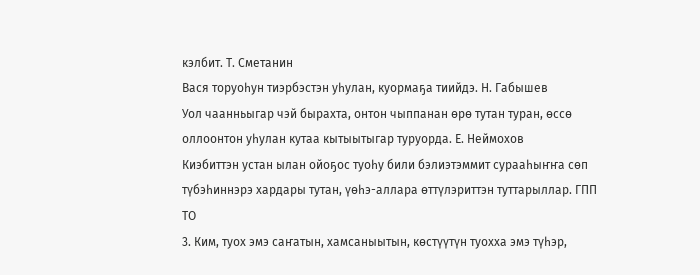кэлбит. Т. Сметанин
Вася торуоһун тиэрбэстэн уһулан, куормаҕа тиийдэ. Н. Габышев
Уол чаанньыгар чэй бырахта, онтон чыппанан өрө тутан туран, өссө оллоонтон уһулан кутаа кытыытыгар туруорда. Е. Неймохов
Киэбиттэн устан ылан ойоҕос туоһу били бэлиэтэммит сурааһыҥҥа сөп түбэһиннэрэ хардары тутан, үөһэ-аллара өттүлэриттэн туттарыллар. ГПП ТО
3. Ким, туох эмэ саҥатын, хамсаныытын, көстүүтүн туохха эмэ түһэр,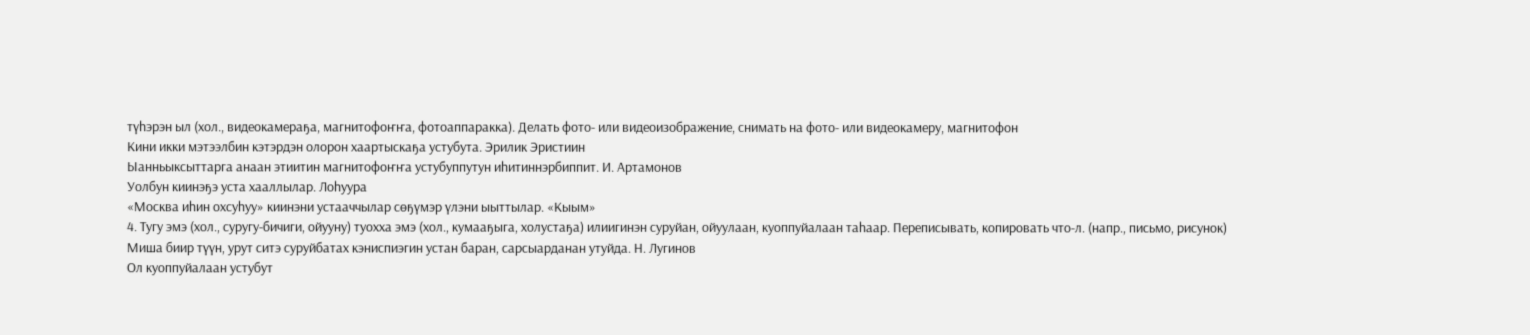түһэрэн ыл (хол., видеокамераҕа, магнитофоҥҥа, фотоаппаракка). Делать фото- или видеоизображение, снимать на фото- или видеокамеру, магнитофон
Кини икки мэтээлбин кэтэрдэн олорон хаартыскаҕа устубута. Эрилик Эристиин
Ыанньыксыттарга анаан этиитин магнитофоҥҥа устубуппутун иһитиннэрбиппит. И. Артамонов
Уолбун киинэҕэ уста хааллылар. Лоһуура
«Москва иһин охсуһуу» киинэни устааччылар сөҕүмэр үлэни ыыттылар. «Кыым»
4. Тугу эмэ (хол., суругу-бичиги, ойууну) туохха эмэ (хол., кумааҕыга, холустаҕа) илиигинэн суруйан, ойуулаан, куоппуйалаан таһаар. Переписывать, копировать что-л. (напр., письмо, рисунок)
Миша биир түүн, урут ситэ суруйбатах кэниспиэгин устан баран, сарсыарданан утуйда. Н. Лугинов
Ол куоппуйалаан устубут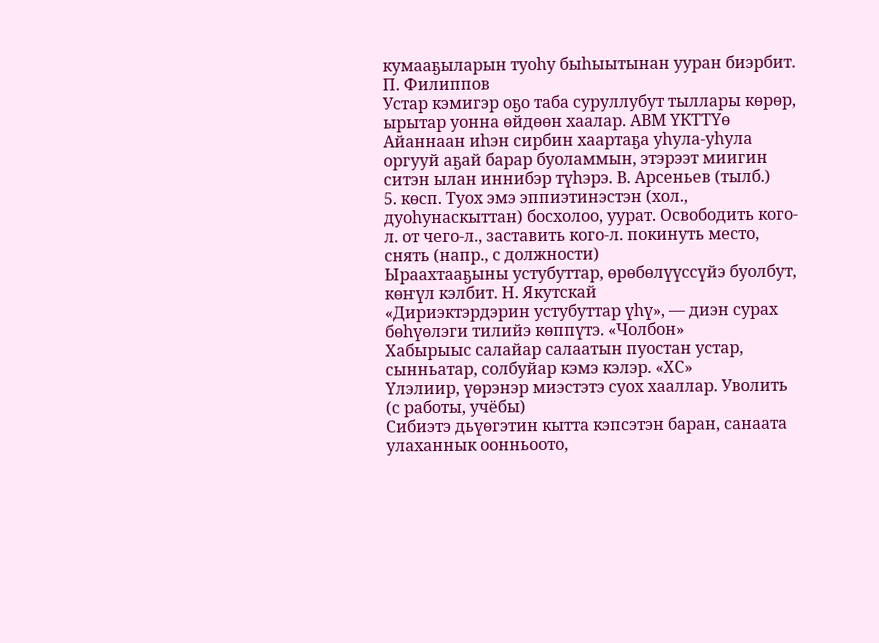кумааҕыларын туоһу быһыытынан ууран биэрбит. П. Филиппов
Устар кэмигэр оҕо таба суруллубут тыллары көрөр, ырытар уонна өйдөөн хаалар. АВМ ҮКТТҮө
Айаннаан иһэн сирбин хаартаҕа уһула-уһула оргууй аҕай барар буоламмын, этэрээт миигин ситэн ылан иннибэр түһэрэ. В. Арсеньев (тылб.)
5. көсп. Туох эмэ эппиэтинэстэн (хол., дуоһунаскыттан) босхолоо, уурат. Освободить кого-л. от чего-л., заставить кого-л. покинуть место, снять (напр., с должности)
Ыраахтааҕыны устубуттар, өрөбөлүүссүйэ буолбут, көҥүл кэлбит. Н. Якутскай
«Дириэктэрдэрин устубуттар үһү», — диэн сурах бөһүөлэги тилийэ көппүтэ. «Чолбон»
Хабырыыс салайар салаатын пуостан устар, сынньатар, солбуйар кэмэ кэлэр. «ХС»
Үлэлиир, үөрэнэр миэстэтэ суох хааллар. Уволить (с работы, учёбы)
Сибиэтэ дьүөгэтин кытта кэпсэтэн баран, санаата улаханнык оонньоото,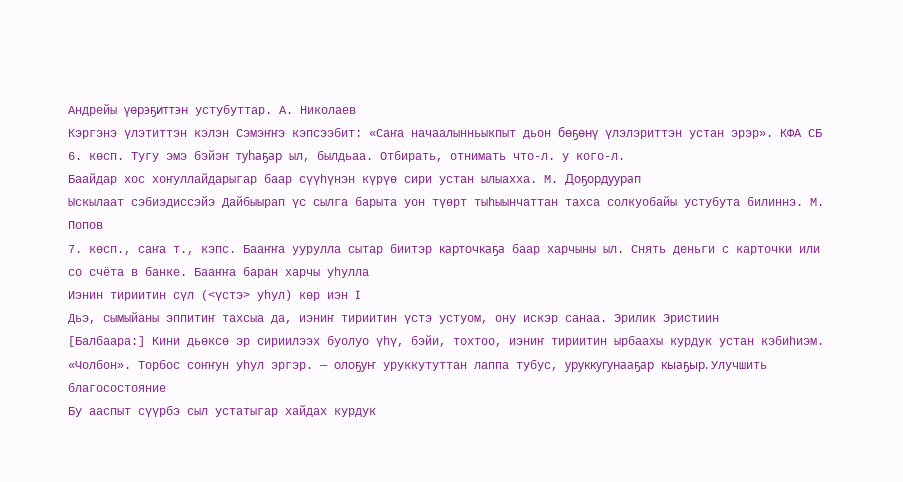Андрейы үөрэҕиттэн устубуттар. А. Николаев
Кэргэнэ үлэтиттэн кэлэн Сэмэҥҥэ кэпсээбит: «Саҥа начаалынньыкпыт дьон бөҕөнү үлэлэриттэн устан эрэр». КФА СБ
6. көсп. Тугу эмэ бэйэҥ туһаҕар ыл, былдьаа. Отбирать, отнимать что-л. у кого-л.
Баайдар хос хоҥуллайдарыгар баар сүүһүнэн күрүө сири устан ылыахха. М. Доҕордуурап
Ыскылаат сэбиэдиссэйэ Дайбыырап үс сылга барыта уон түөрт тыһыынчаттан тахса солкуобайы устубута билиннэ. М. Попов
7. көсп., саҥа т., кэпс. Бааҥҥа уурулла сытар биитэр карточкаҕа баар харчыны ыл. Снять деньги с карточки или со счёта в банке. Бааҥҥа баран харчы уһулла
Иэнин тириитин сүл (<үстэ> уһул) көр иэн I
Дьэ, сымыйаны эппитиҥ тахсыа да, иэниҥ тириитин үстэ устуом, ону искэр санаа. Эрилик Эристиин
[Балбаара:] Кини дьөксө эр сириилээх буолуо үһү, бэйи, тохтоо, иэниҥ тириитин ырбаахы курдук устан кэбиһиэм. «Чолбон». Торбос соҥҥун уһул эргэр. — олоҕуҥ уруккутуттан лаппа тубус, уруккугунааҕар кыаҕыр. Улучшить благосостояние
Бу ааспыт сүүрбэ сыл устатыгар хайдах курдук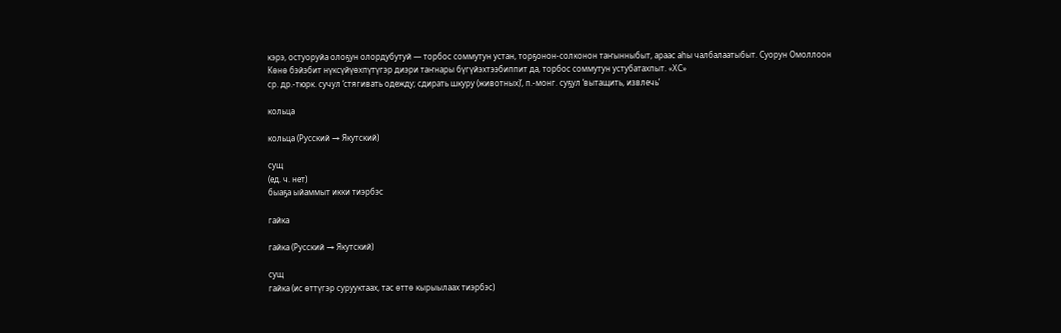кэрэ, остуоруйа олоҕун олордубутуй — торбос соммутун устан, торҕонон-солконон таҥынныбыт, араас аһы чалбалаатыбыт. Суорун Омоллоон
Көнө бэйэбит нүксүйүөхпүтүгэр диэри таҥнары бүгүйэхтээбиппит да, торбос соммутун устубатахпыт. «ХС»
ср. др.-тюрк. сучул ‘стягивать одежду; сдирать шкуру (животных)’, п.-монг. суҕул ‘вытащить, извлечь’

кольца

кольца (Русский → Якутский)

сущ
(ед. ч. нет)
быаҕа ыйаммыт икки тиэрбэс

гайка

гайка (Русский → Якутский)

сущ
гайка (ис өттүгэр сурууктаах, тас өттө кырыылаах тиэрбэс)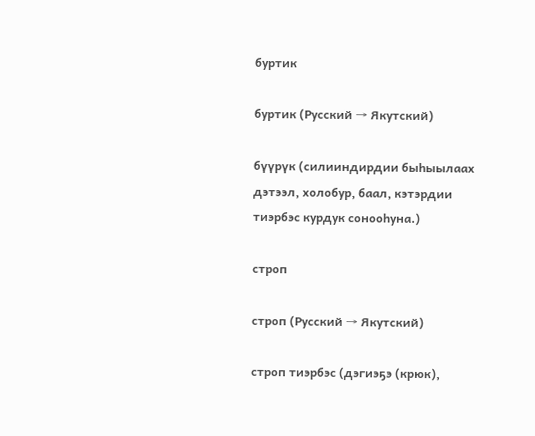буртик

буртик (Русский → Якутский)

бүүрүк (силииндирдии быһыылаах дэтээл, холобур, баал, кэтэрдии тиэрбэс курдук сонооһуна.)

строп

строп (Русский → Якутский)

строп тиэрбэс (дэгиэҕэ (крюк),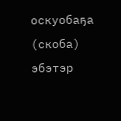оскуобаҕа (скоба) эбэтэр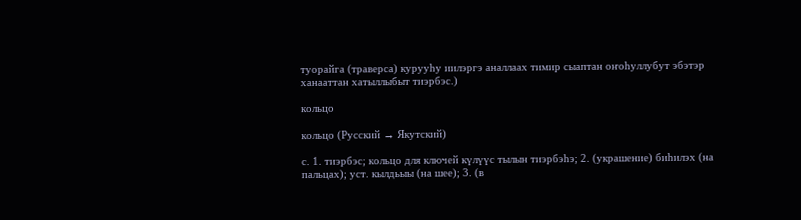туорайга (траверса) курууһу иилэргэ аналлаах тимир сыаптан оҥоһуллубут эбэтэр ханааттан хатыллыбыт тиэрбэс.)

кольцо

кольцо (Русский → Якутский)

с. 1. тиэрбэс; кольцо для ключей күлүүс тылын тиэрбэһэ; 2. (украшение) биһилэх (на пальцах); уст. кылдьыы (на шее); 3. (в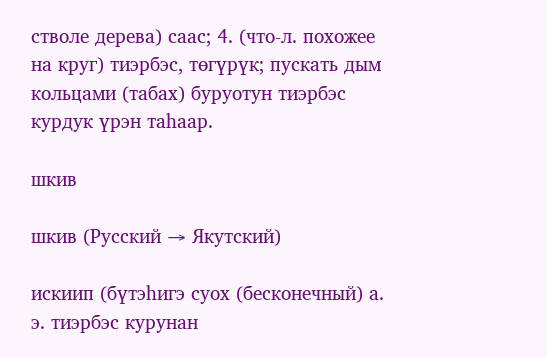стволе дерева) саас; 4. (что-л. похожее на круг) тиэрбэс, төгүрүк; пускать дым кольцами (табах) буруотун тиэрбэс курдук үрэн таһаар.

шкив

шкив (Русский → Якутский)

искиип (бүтэһигэ суох (бесконечный) а. э. тиэрбэс курунан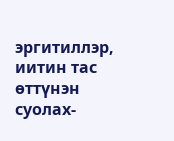эргитиллэр, иитин тас өттүнэн суолах-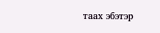таах эбэтэр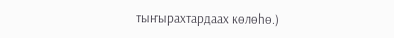тыҥырахтардаах көлөһө.)